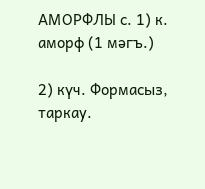АМОРФЛЫ с. 1) к. аморф (1 мәгъ.)

2) күч. Формасыз, таркау.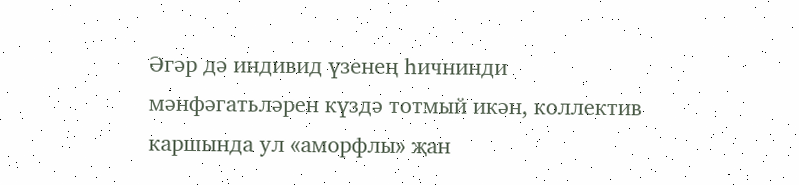Әгәр дә индивид үзенең һичнинди мәнфәгатьләрен күздә тотмый икән, коллектив каршында ул «аморфлы» җан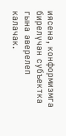иясенә, конформизмга бирелүчән субъектка гына әверелеп калачак.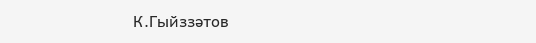К.Гыйззәтов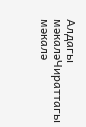Алдагы мәкаләЧираттагы мәкалә